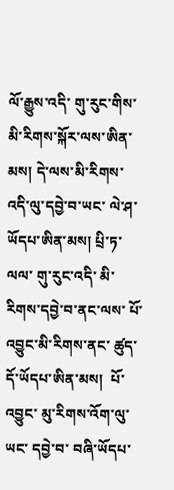ལོ་རྒྱུས་འདི་ གུ་རུང་གིས་མི་རིགས་སྐོར་ལས་ཨིན་མས། དེ་ལས་མི་རིགས་འདི་ལུ་དབྱེ་བ་ཡང་ ལེ་ཤ་ཡོདཔ་ཨིན་མས། པྲི་ཏ་ལལ་ གུ་རུང་འདི་ མི་རིགས་དབྱེ་བ་ནང་ལས་ པོ་འབྱུང་མི་རིགས་ནང་ ཚུད་དོ་ཡོདཔ་ཨིན་མས།  པོ་འབྱུང་ མུ་རིགས་འོག་ལུ་ཡང་ དབྱེ་བ་ བཞི་ཡོདཔ་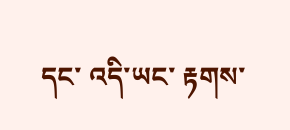དང་ འདི་ཡང་ རྟགས་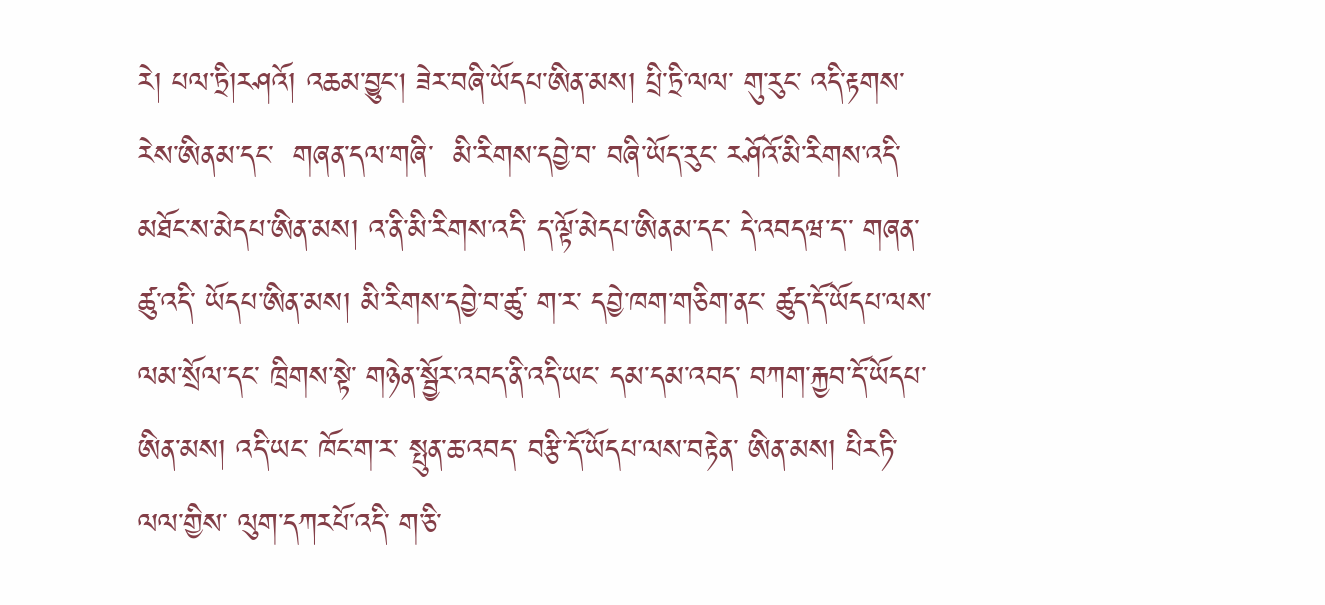རེ། པལ་ཏྲི།རཤའོ། འཆམ་བྱུང། ཟེར་བཞི་ཡོདཔ་ཨིན་མས། པྲི་ཏྲི་ལལ་ གུ་རུང་ འདི་རྟགས་རེས་ཨིནམ་དང་  གཞན་དལ་གཞི་  མི་རིགས་དབྱེ་བ་ བཞི་ཡོད་རུང་ རཤོའོ་མི་རིགས་འདི་ མཐོང་ས་མེདཔ་ཨིན་མས། འ་ནི་མི་རིགས་འདི་ ད་ལྟོ་མེདཔ་ཨིནམ་དང་ དེ་འབདཝ་ད་་ གཞན་ཚུ་འདི་ ཡོདཔ་ཨིན་མས། མི་རིགས་དབྱེ་བ་ཚུ་ ག་ར་ དབྱེ་ཁག་གཅིག་ནང་ ཚུད་དོ་ཡོདཔ་ལས་ ལམ་སྲོལ་དང་ ཁྲིགས་སྟེ་ གཉེན་སྦྱོར་འབད་ནི་འདི་ཡང་ དམ་དམ་འབད་ བཀག་རྐྱབ་དོ་ཡོདཔ་ཨིན་མས། འདི་ཡང་ ཁོང་ག་ར་ སྤུན་ཆ་འབད་ བརྩི་དོ་ཡོདཔ་ལས་བརྟེན་ ཨིན་མས། པིརཏི་ལལ་གྱིས་ ལུག་དཀརཔོ་འདི་ ག་ཅི་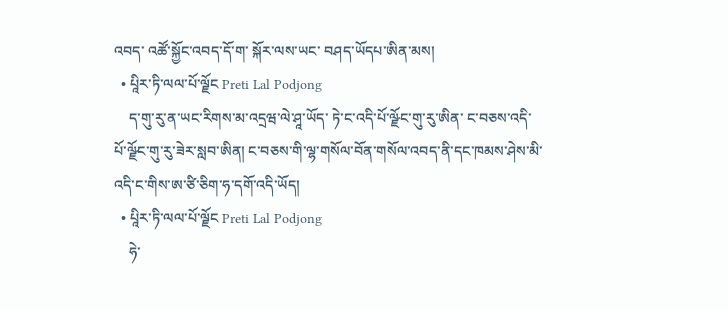འབད་ འཚོ་སྐྱོང་འབད་དོ་ག་ སྐོར་ལས་ཡང་ བཤད་ཡོདཔ་ཨིན་མས།
  • པཱིར་ཏི་ལལ་པོ་ལྗོང Preti Lal Podjong
    ད་གུ་རུ་ན་ཡང་རིགས་མ་འདྲཝ་ལེ་ཤཱ་ཡོད་ ཏེ་ང་འདི་པོ་ལྫོང་གུ་རུ་ཨིན་ ང་བཅས་འདི་པོ་ལྫོང་གུ་རུ་ཟེར་སླབ་ཨིན། ང་བཅས་གི་ལྷ་གསོལ་བོན་གསོལ་འབད་ནི་དང་ཁམས་ཤེས་མི་འདི་ང་གིས་ཨ་ཙི་ཅིག་ཧ་དགོ་འདི་ཡོད།
  • པཱིར་ཏི་ལལ་པོ་ལྗོང Preti Lal Podjong
    ཧེ་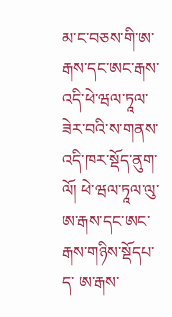མ་ང་བཅས་གི་ཨ་རྒས་དང་ཨང་རྒས་འདི་ཕེ་ཝལ་ཏཱལ་ཟེར་བའི་ས་གནས་འདི་ཁར་སྡོད་ནུག་ལོ། ཕེ་ཝལ་ཏཱལ་ལུ་ཨ་རྒས་དང་ཨང་རྒས་གཉིས་སྡོདཔ་ད་ ཨ་རྒས་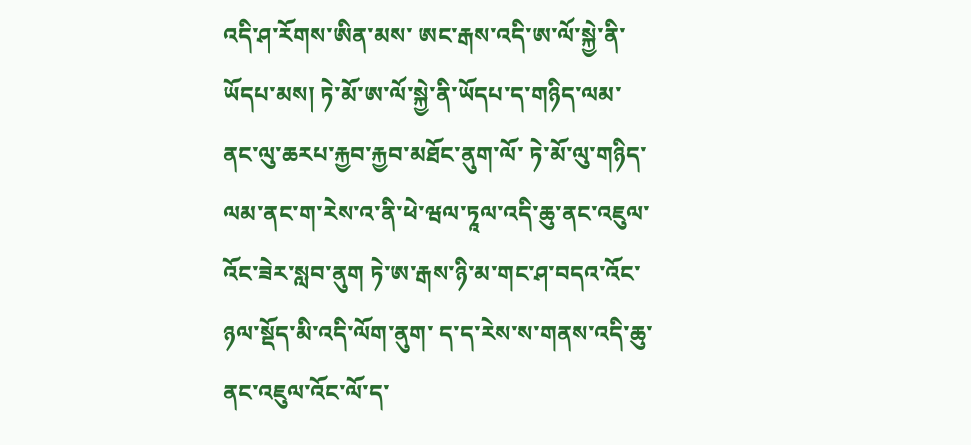འདི་ཤ་རོགས་ཨིན་མས་ ཨང་རྒས་འདི་ཨ་ལོ་སྐྱེ་ནི་ཡོདཔ་མས། ཏེ་མོ་ཨ་ལོ་སྐྱེ་ནི་ཡོདཔ་ད་གཉིད་ལམ་ནང་ལུ་ཆརཔ་རྐྱབ་རྐྱབ་མཐོང་ནུག་ལོ་ ཏེ་མོ་ལུ་གཉིད་ལམ་ནང་ག་རེས་འ་ནི་ཕེ་ཝལ་ཏཱལ་འདི་ཆུ་ནང་འཇུལ་འོང་ཟེར་སླབ་ནུག ཏེ་ཨ་རྒས་ཉི་མ་གང་ཤ་བདའ་འོང་ཉལ་སྡོད་མི་འདི་ལོག་ནུག་ ད་ད་རེས་ས་གནས་འདི་ཆུ་ནང་འཇུལ་འོང་ལོ་ད་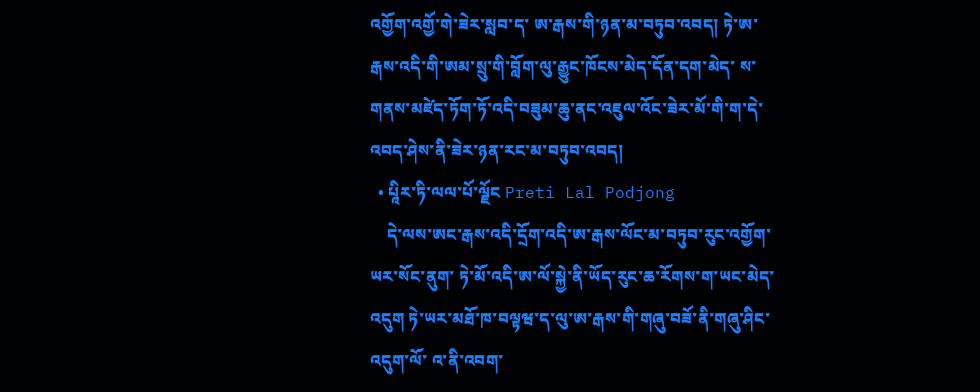འགྱོག་འགྱོ་གེ་ཟེར་སླབ་ད་ ཨ་རྒས་གི་ཉན་མ་བཏུབ་འབད། ཏེ་ཨ་རྒས་འདི་གི་ཨམ་སྲུ་གི་བློག་ལུ་རྒྱུང་ཁོངས་མེད་དོན་དག་མེད་ ས་གནས་མཛེད་ཏོག་ཏོ་འདི་བཟུམ་ཆུ་ནང་འཇུལ་འོང་ཟེར་མོ་གི་ག་དེ་འབད་ཤེས་ནི་ཟེར་ཉན་རང་མ་བཏུབ་འབད།
  • པཱིར་ཏི་ལལ་པོ་ལྗོང Preti Lal Podjong
    དེ་ལས་ཨང་རྒས་འདི་དྲོག་འདི་ཨ་རྒས་ལོང་མ་བཏུབ་རུང་འགྱོག་ཡར་སོང་ནུག་ ཏེ་མོ་འདི་ཨ་ལོ་སྐྱེ་ནི་ཡོད་རུང་ཆ་རོགས་ག་ཡང་མེད་འདུག ཏེ་ཡར་མཐོ་ཁ་བལྟཝ་ད་ལུ་ཨ་རྒས་གི་གཞུ་བཟོ་ནི་གཞུ་ཤིང་འདུག་ལོ་ འ་ནི་འབག་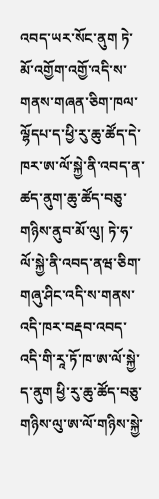འབད་ཡར་སོང་ནུག ཏེ་མོ་འགྱོག་འགྱོ་འདི་ས་གནས་གཞན་ཅིག་ཁལ་ལྷོདཔ་ད་ཕྱི་རུ་ཆུ་ཚོད་དེ་ཁར་ཨ་ལོ་སྐྱེ་ནི་འབད་ན་ཚད་ནུག་ཆུ་ཚོད་བཅུ་གཉིས་ནུབ་མོ་ལུ། ཏེ་ཧ་ལོ་སྐྱེ་ནི་འབད་ནཝ་ཅིག་གཞུ་ཤིང་འདི་ས་གནས་འདི་ཁར་བརྡབ་འབད་འདི་གི་རཱ་ཏོ་ཁ་ཨ་ལོ་སྐྱེ་ད་ནུག ཕྱི་རུ་ཆུ་ཚོད་བཅུ་གཉིས་ལུ་ཨ་ལོ་གཉིས་སྐྱེ་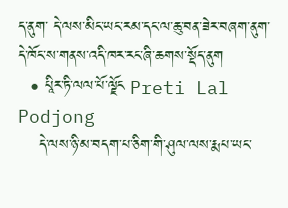ད་ནུག་ དེ་ལས་མིང་ཡང་རམ་དང་ལ་ཆུ་བན་ཟེར་བཞག་ནུག་ དེ་ཁོང་ས་གནས་འདི་ཁར་རང་ཞི་ཆགས་སྡོད་ནུག
  • པཱིར་ཏི་ལལ་པོ་ལྗོང Preti Lal Podjong
    དེ་ལས་ཉི་མ་བདག་པ་ཅིག་གི་ཤུལ་ལས་རྨཔ་ཡང་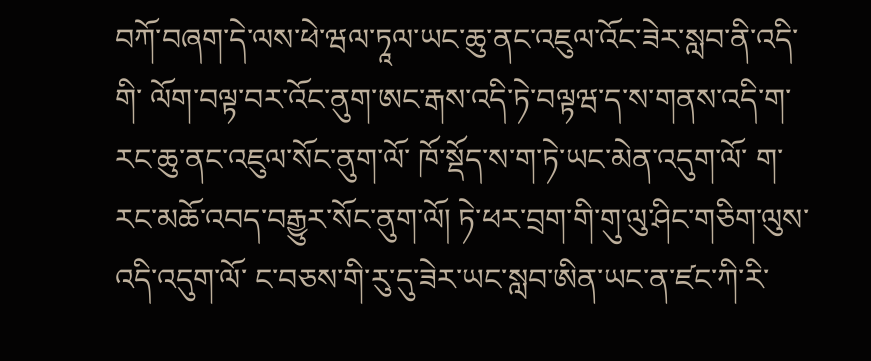བཀོ་བཞག་དེ་ལས་ཕེ་ཝལ་ཏཱལ་ཡང་ཆུ་ནང་འཇུལ་འོང་ཟེར་སླབ་ནི་འདི་གི་ ལོག་བལྟ་བར་འོང་ནུག་ཨང་རྒས་འདི་ཏེ་བལྟཝ་ད་ས་གནས་འདི་ག་རང་ཆུ་ནང་འཇུལ་སོང་ནུག་ལོ་ ཁོ་སྡོད་ས་ག་ཏེ་ཡང་མེན་འདུག་ལོ་ ག་རང་མཆོ་འབད་བརྒྱུར་སོང་ནུག་ལོ། ཏེ་ཕར་བྲག་གི་གུ་ལུ་ཤིང་གཅིག་ལུས་འདི་འདུག་ལོ་ ང་བཅས་གི་རུ་དུ་ཟེར་ཡང་སླབ་ཨིན་ཡང་ན་ཛང་ཀི་རི་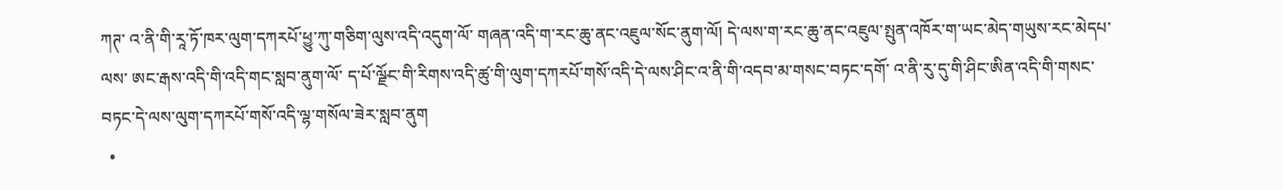ཀཊ་ འ་ནི་གི་རཱ་ཏོ་ཁར་ལུག་དཀརཔོ་ཕྱུ་ཀུ་གཅིག་ལུས་འདི་འདུག་ལོ་ གཞན་འདི་ག་རང་ཆུ་ནང་འཇུལ་སོང་ནུག་ལོ། དེ་ལས་ག་རང་ཆུ་ནང་འཇུལ་སྤུན་འཁོར་ག་ཡང་མེད་གཡུས་རང་མེདཔ་ལས་ ཨང་རྒས་འདི་གི་འདི་གང་སླབ་ནུག་ལོ་ ད་པོ་ལྫོང་གི་རིགས་འདི་ཚུ་གི་ལུག་དཀརཔོ་གསོ་འདི་དེ་ལས་ཤིང་འ་ནི་གི་འདབ་མ་གསང་བཏང་དགོ་ འ་ནི་རུ་དུ་གི་ཤིང་ཨིན་འདི་གི་གསང་བཏང་དེ་ལས་ལུག་དཀརཔོ་གསོ་འདི་ལྷ་གསོལ་ཟེར་སླབ་ནུག
  •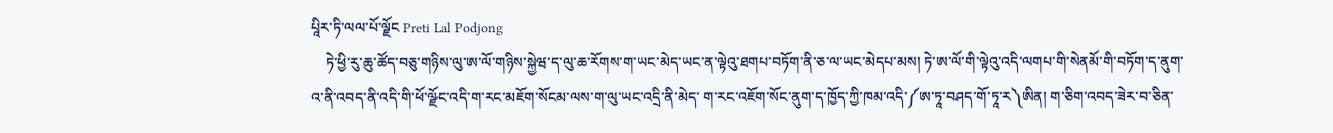པཱིར་ཏི་ལལ་པོ་ལྗོང Preti Lal Podjong
    ཏེ་ཕྱི་རུ་ཆུ་ཚོད་བཅུ་གཉིས་ལུ་ཨ་ལོ་གཉིས་སྐྱེཝ་ད་ལུ་ཆ་རོགས་ག་ཡང་མེད་ཡང་ན་ལྟེའུ་ཐགཔ་བཏོག་ནི་ཅ་ལ་ཡང་མེདཔ་མས། ཏེ་ཨ་ལོ་གི་ལྟེའུ་འདི་ལགཔ་གི་སེནམོ་གི་བཏོག་ད་ནུག་ འ་ནི་འབད་ནི་འདི་གི་ཕོ་ལྫོང་འདི་ག་རང་མཇོག་སོངམ་ལས་ག་ལུ་ཡང་འདྲི་ནི་མེད་ ག་རང་འཇོག་སོང་ནུག་ད་ཁྱོད་ཀྱི་ཁམ་འདི་༼ཨ་ཏཱ་བཤད་གོ་ཏཱ་ར༽ཨིན། ག་ཅིག་འབད་ཟེར་བ་ཅིན་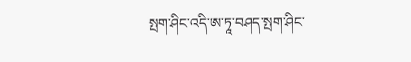སྤག་ཤིང་འདི་ཨ་ཏཱ་བཤད་སྤག་ཤིང་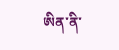ཨིན་ནི་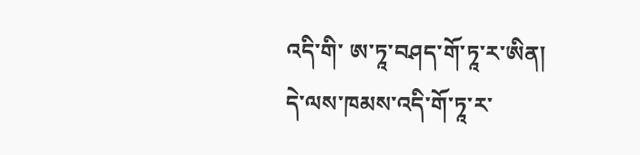འདི་གི་ ཨ་ཏཱ་བཤད་གོ་ཏཱ་ར་ཨིན། དེ་ལས་ཁམས་འདི་གོ་ཏཱ་ར་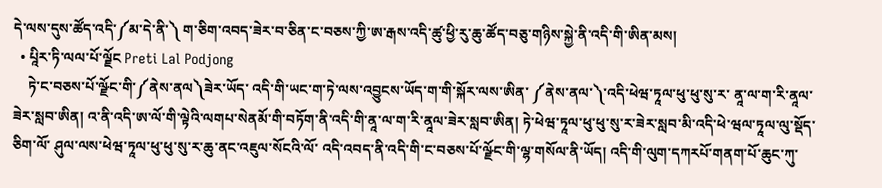དེ་ལས་དུས་ཚོད་འདི་༼མ་དེ་ནི་༽ ག་ཅིག་འབད་ཟེར་བ་ཅིན་ང་བཅས་ཀྱི་ཨ་རྒས་འདི་ཚུ་ཕྱི་རུ་ཆུ་ཚོད་བཅུ་གཉིས་སྐྱེ་ནི་འདི་གི་ཨིན་མས།
  • པཱིར་ཏི་ལལ་པོ་ལྗོང Preti Lal Podjong
    ཏེ་ང་བཅས་པོ་ལྫོང་གི་༼ནེས་ནལ༽ཟེར་ཡོད་ འདི་གི་ཡང་ག་ཏེ་ལས་འབྱུངས་ཡོད་ག་གི་སྐོར་ལས་ཨིན་ ༼ནེས་ནལ་༽་འདི་ཕེཝ་ཏཱལ་ཕུ་ཕུ་སུ་ར་ ནཱ་ལ་ག་རི་ནཱལ་ཟེར་སླབ་ཨིན། འ་ནི་འདི་ཨ་ལོ་གི་ལྟེའི་ལགཔ་སེནམོ་གི་བཏོག་ནི་འདི་གི་ནཱ་ལ་ག་རི་ནཱལ་ཟེར་སླབ་ཨིན། ཏེ་ཕེཝ་ཏཱལ་ཕུ་ཕུ་སུ་ར་ཟེར་སླབ་མི་འདི་ཕེ་ཝལ་ཏཱལ་ལུ་སྡོད་ཅིག་ལོ་ ཤུལ་ལས་ཕེཝ་ཏཱལ་ཕུ་ཕུ་སུ་ར་ཆུ་ནང་འཇུལ་སོངའི་ལོ་ འདི་འབད་ནི་འདི་གི་ང་བཅས་པོ་ལྫོང་གི་ལྷ་གསོལ་ནི་ཡོད། འདི་གི་ལུག་དཀརཔོ་གནག་པོ་ཆུང་ཀུ་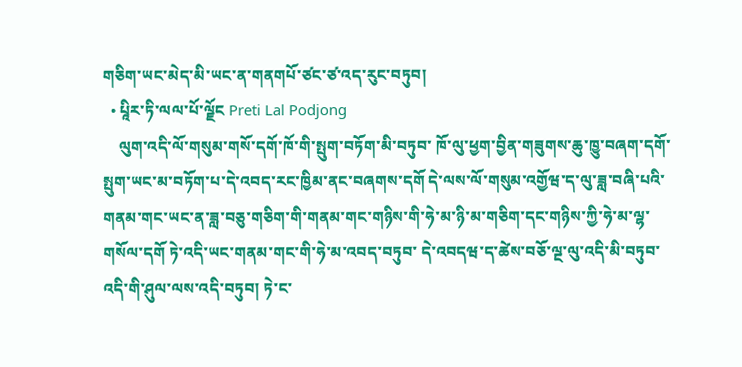གཅིག་ཡང་མེད་མི་ཡང་ན་གནགཔོ་ཙང་ཙ་འད་རུང་བཏུབ།
  • པཱིར་ཏི་ལལ་པོ་ལྗོང Preti Lal Podjong
    ལུག་འདི་ལོ་གསུམ་གསོ་དགོ་ཁོ་གི་སྤུག་བཏོག་མི་བཏུབ་ ཁོ་ལུ་ཕྱག་བྱིན་གཟུགས་ཆུ་ཁྱུ་བཞག་དགོ་སྤུག་ཡང་མ་བཏོག་པ་དེ་འབད་རང་ཁྱིམ་ནང་བཞགས་དགོ དེ་ལས་ལོ་གསུམ་འགྱོཝ་ད་ལུ་ཟླ་བཞི་པའི་གནམ་གང་ཡང་ན་ཟླ་བཅུ་གཅིག་གི་གནམ་གང་གཉིས་གི་ཧེ་མ་ཉི་མ་གཅིག་དང་གཉིས་ཀྱི་ཧེ་མ་ལྷ་གསོལ་དགོ ཏེ་འདི་ཡང་གནམ་གང་གི་ཧེ་མ་འབད་བཏུབ་ དེ་འབདཝ་ད་ཚེས་བཅོ་ལྔ་ལུ་འདི་མི་བཏུབ་ འདི་གི་ཤུལ་ལས་འདི་བཏུབ། ཏེ་ང་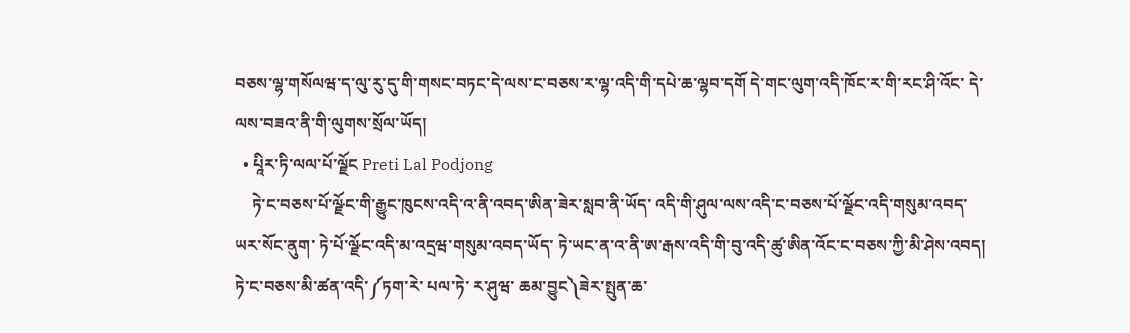བཅས་ལྷ་གསོལཝ་ད་ལུ་རུ་དུ་གི་གསང་བཏང་དེ་ལས་ང་བཅས་ར་ལྷ་འདི་གི་དཔེ་ཆ་ལྷབ་དགོ དེ་གང་ལུག་འདི་ཁོང་ར་གི་རང་ཤི་འོང་ དེ་ལས་བཟའ་ནི་གི་ལུགས་སྲོལ་ཡོད།
  • པཱིར་ཏི་ལལ་པོ་ལྗོང Preti Lal Podjong
    ཏེ་ང་བཅས་པོ་ལྫོང་གི་རྒྱུང་ཁུངས་འདི་འ་ནི་འབད་ཨིན་ཟེར་སླབ་ནི་ཡོད་ འདི་གི་ཤུལ་ལས་འདི་ང་བཅས་པོ་ལྫོང་འདི་གསུམ་འབད་ཡར་སོང་ནུག་ ཏེ་པོ་ལྫོང་འདི་མ་འདྲཝ་གསུམ་འབད་ཡོད་ ཏེ་ཡང་ན་འ་ནི་ཨ་རྒས་འདི་གི་བུ་འདི་ཚུ་ཨིན་འོང་ང་བཅས་ཀྱི་མི་ཤེས་འབད། ཏེ་ང་བཅས་མི་ཚན་འདི་༼ཏག་རེ་ པལ་ཏེ་ ར་ཤུཝ་ ཆམ་བྱུང༽ཟེར་སྤུན་ཆ་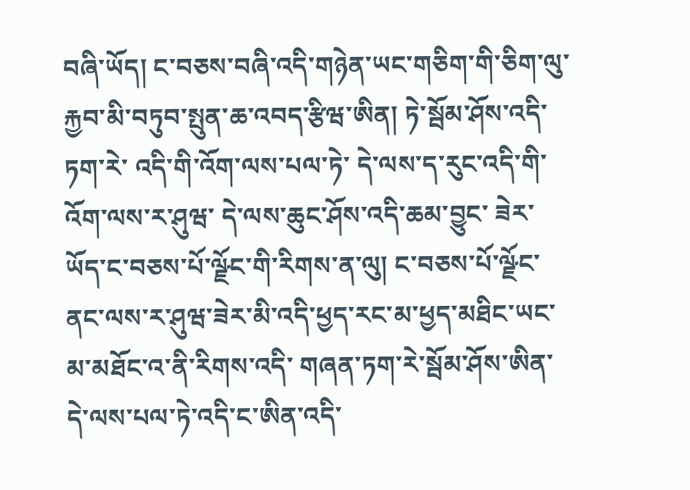བཞི་ཡོད། ང་བཅས་བཞི་འདི་གཉེན་ཡང་གཅིག་གི་ཅིག་ལུ་རྐྱབ་མི་བཏུབ་སྤུན་ཆ་འབད་རྩིཝ་ཨིན། ཏེ་སྦོམ་ཤོས་འདི་ཏག་རེ་ འདི་གི་འོག་ལས་པལ་ཏེ་ དེ་ལས་ད་རུང་འདི་གི་འོག་ལས་ར་ཤུཝ་ དེ་ལས་ཆུང་ཤོས་འདི་ཆམ་བྱུང་ ཟེར་ཡོད་ང་བཅས་པོ་ལྫོང་གི་རིགས་ན་ལུ། ང་བཅས་པོ་ལྫོང་ནང་ལས་ར་ཤུཝ་ཟེར་མི་འདི་ཕྱད་རང་མ་ཕྱད་མཐིང་ཡང་མ་མཐོང་འ་ནི་རིགས་འདི་ གཞན་ཏག་རེ་སྦོམ་ཤོས་ཨིན་དེ་ལས་པལ་ཏེ་འདི་ང་ཨིན་འདི་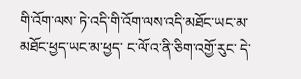གི་འོག་ལས་ ཏེ་འདི་གི་འོག་ལས་འདི་མཐོང་ཡང་མ་མཐོང་ཕྱད་ཡང་མ་ཕྱད་ ང་ལོ་འ་ནི་ཅིག་འགྱོ་རུང་ དེ་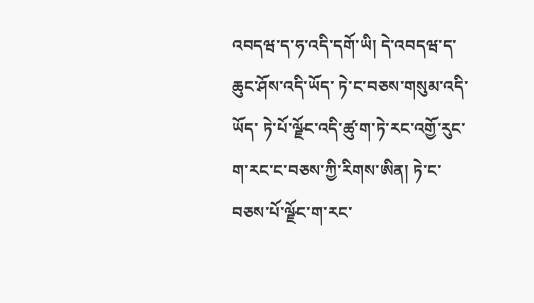འབདཝ་ད་ཧ་འདི་དགོ་ཡི། དེ་འབདཝ་ད་ཆུང་ཤོས་འདི་ཡོད་ ཏེ་ང་བཅས་གསུམ་འདི་ཡོད་ ཏེ་པོ་ལྫོང་འདི་ཚུ་ག་ཏེ་རང་འགྱོ་རུང་ག་རང་ང་བཅས་ཀྱི་རིགས་ཨིན། ཏེ་ང་བཅས་པོ་ལྫོང་ག་རང་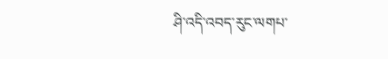ཤི་འདི་འབད་རུང་ལགཔ་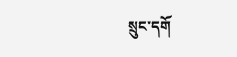སྲུང་དགོ